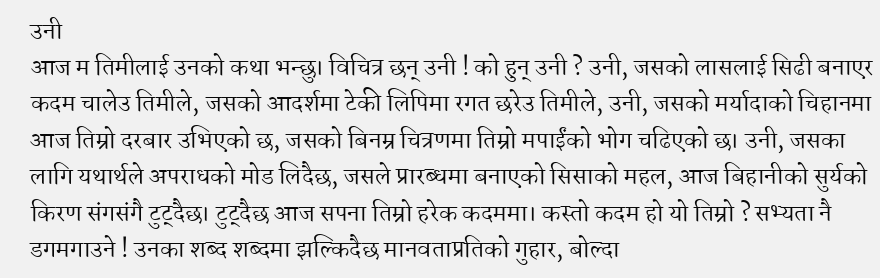उनी
आज म तिमीलाई उनको कथा भन्छु। विचित्र छन् उनी ! को हुन् उनी ? उनी, जसको लासलाई सिढी बनाएर कदम चालेउ तिमीले, जसको आदर्शमा टेकी लिपिमा रगत छरेउ तिमीले, उनी, जसको मर्यादाको चिहानमा आज तिम्रो दरबार उभिएको छ, जसको बिनम्र चित्रणमा तिम्रो मपाईंको भोग चढिएको छ। उनी, जसका लागि यथार्थले अपराधको मोड लिदैछ, जसले प्रारब्धमा बनाएको सिसाको महल, आज बिहानीको सुर्यको किरण संगसंगै टुट्दैछ। टुट्दैछ आज सपना तिम्रो हरेक कदममा। कस्तो कदम हो यो तिम्रो ? सभ्यता नै डगमगाउने ! उनका शब्द शब्दमा झल्किदैछ मानवताप्रतिको गुहार, बोल्दा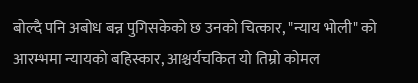बोल्दै पनि अबोध बन्न पुगिसकेको छ उनको चित्कार, "न्याय भोली" को आरम्भमा न्यायको बहिस्कार, आश्चर्यचकित यो तिम्रो कोमल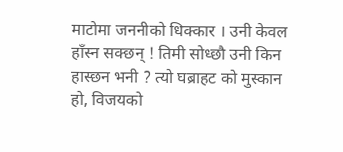माटोमा जननीको धिक्कार । उनी केवल हाँस्न सक्छन् ! तिमी सोध्छौ उनी किन हास्छन भनी ? त्यो घब्राहट को मुस्कान हो, विजयको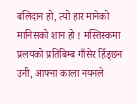बलिदान हो, त्यो हार मानेको मानिसको शान हो ! मस्तिस्कमा प्रलयको प्रतिबिम्ब गाँसेर हिँड्छन उनी, आफ्ना काला नयनले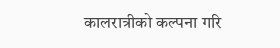कालरात्रीको कल्पना गरि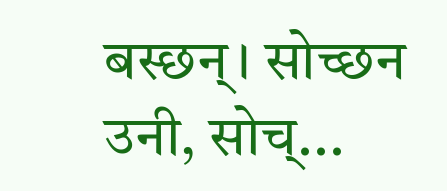बस्छन्। सोच्छन उनी, सोच्...